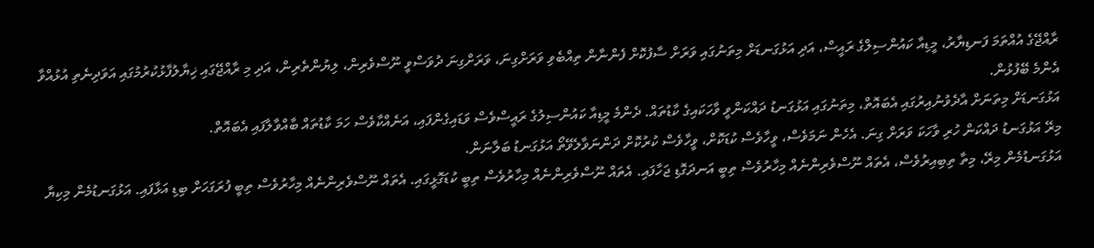ރާއްޖޭގެ އުއްތަމަ ފަނޑިޔާރު، މީޑިއާ ކައުންސިލްގެ ރައީސް، އަދި އަޅުގަނޑަށް މިތަނުގައި ވަރަށް ސާފުކޮށް ފެންނާން ތިއްބެވި ވަރަށްގިނަ، ވަރަށްގިނަ ދުވަސްވީ ނޫސްވެރިން، ލިޔުންތެރިން، އަދި މި ރާއްޖޭގައި ޚިޔާލުފާޅުކުރުމުގައި އަވަދިނެތި އުޅުއްވާ އެންމެ ބޭފުޅުން.
އަޅުގަނޑަށް މިތަނަށް އާދެވުނުއިރުގައި އެބައޮތް، މިތަނުގައި އަޅުގަނޑު ދައްކަންވީ ވާހަކައިގެ ކާޑުތައް. ދެންމެ މީޑިއާ ކައުންސިލުގެ ރައީސްވެސް ވަޑައިގެންފައި، އަނެއްކާވެސް ހަމަ ކާޑުތައް ބާއްވާލާފައި އެބައޮތް.
މިރޭ އަޅުގަނޑު ދައްކަން ހުރި ވާހަކަ ވަރަށް ގިނަ. އެހެން ނަމަވެސް، ވީހާވެސް ކުޑަކޮށް، ވީހާވެސް ކުރުކޮށް ދަންނަވާލެވޭތޯ އަޅުގަނޑު ބަލާނަން.
އަޅުގަނޑުމެން މިރޭ، މިތާ ތިބިއިރުވެސް، އެތައް ނޫސްވެރިންނެއް މިހާރުވެސް ތިބީ އަނދަގޮޑި ޖަހާފައި. އެތައް ނޫސްވެރިންނެއް މިހާރުވެސް ތިބީ ކުޑަގޮޅީގައި. އެތައް ނޫސްވެރިންނެއް މިހާރުވެސް ތިބީ ފުރަގަހަށް ބިޑި އަޅާފައި. އަޅުގަނޑުމެން މިކިޔާ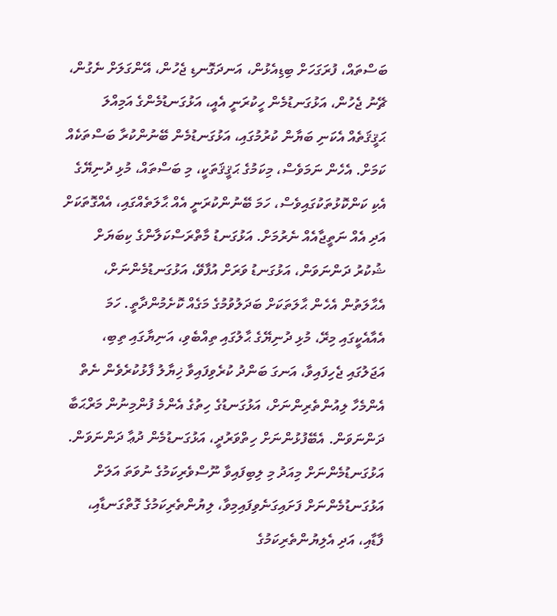ބަސްތައް، ފުރަގަހަށް ބިޑިއެޅުން، އަނދަގޮނޑި ޖެހުން، އޭންގަލަށް ނެގުން، ޗޭނު ޖެހުން، އަޅުގަނޑުމެން ހީކުރަނީ އެއީ، އަޅުގަނޑުމެންގެ އަމިއްލަ ޙަޤީޤަތެއް އެކަނި ބަޔާން ކުރުމުގައި، އަޅުގަނޑުމެން ބޭނުންކުރާ ބަސްތަކެއް ކަމަށް. އެހެން ނަމަވެސް، މިކަމުގެ ޙަޤީޤަތަކީ، މި ބަސްތައް، މުޅި ދުނިޔޭގެ އެކި ކަންކޮޅުތަކުގައިވެސް، ހަމަ ބޭނުންކުރަނީ އެއް ޙާލަތެއްގައި، އެއްގޮތަކަށް އަދި އެއް ނަތީޖާއެއް ނެރުމަށް. އަޅުގަނޑު މާތްރަސްކަލާންގެ ކިބަޔަށް ޝުކުރު ދަންނަވަން، އަޅުގަނޑު ވަރަށް އުފާވޭ، އަޅުގަނޑުމެންނަށް، އެޙާލަތުން އެހެން ޙާލަތަކަށް ބަދަލުވުމުގެ މަގެއް ކޮށެމުންދާތީ. ހަމަ އެއާއެކީގައި މިރޭ، މުޅި ދުނިޔޭގެ ޙާލުގައި ތިއްބެވި، އަނިޔާގައި ތިބި، އަޖަލުގައި ޖެހިފައިވާ، އަނގަ ބަންދު ކުރެވިފައިވާ ޚިޔާލު ފާޅުކުރެވެން ނެތް އެންމެހާ ލިއުންތެރިންނަށް، އަޅުގަނޑުގެ ހިތުގެ އެންމެ ފުންމިނުން މަރްޙަބާ ދަންނަވަން. އެބޭފުޅުންނަށް ހިތްވަރުދީ، އަޅުގަނޑުމެން ދުޢާ ދަންނަވަން.
އަޅުގަނޑުމެންނަށް މިއަދު މި ލިބިފައިވާ ނޫސްވެރިކަމުގެ ނުވަތަ އަލަށް އަޅުގަނޑުމެންނަށް ފަށައިގަނެވިފައިމިވާ، ލިޔުންތެރިކަމުގެ ގޮތްގަނޑާއި، ފާޑާއި، އަދި އެލިޔުންތެރިކަމުގެ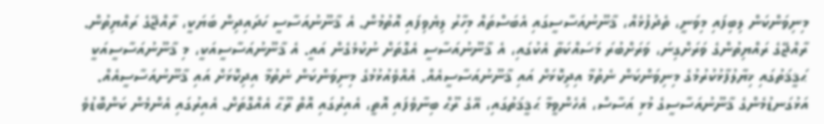މިނިވަންކަން ލިބިފައި މިވަނީ، ތެދުފުޅެއް، ޤާނޫނުއަސާސީގައި އެބަސްތައް މިހާރު ލިޔެވިފައި އޮތުމުން. އެ ޤާނޫނުއަސާސީ ހަދައިދިން ބަޔަކީ، ރާއްޖޭގެ ރައްޔިތުން. ރާއްޖޭގެ ރައްޔިތުންގެ ވަރަށްގިނަ، ވަރަށްބުރަ މަސައްކަތާ އެކުގައި، އެ ޤާނޫނުއަސާސީ އެގޮތަށް ނުކުމެގެން އައީ. އެ ޤާނޫނުއަސާސީއަކީ، މި ޤާނޫނުއަސާސީއަކީ ޙަޤީޤަތުގައި ޚިޔާލުފާޅުކުރުމުގެ މިނިވަންކަން ނެތުމާ އިދިކޮޅަށް އައި ޤާނޫނުއަސާސީއެއް. އެއްވެއުޅުމުގެ މިނިވަންކަން ނެތުމާ އިދިކޮޅަށް އައި ޤާނޫނުއަސާސީއެއް. އަޅުގަނޑުމެންގެ ޤާނޫނުއަސާސީގެ މުޅި އަސާސް، އެހެންވީމާ ޙަޤީޤަތުގައި، އޭގެ ރޫޙް ބިނާވެފައި އޮތީ، އެއިރުގައި އޮތް ރޫޙާ އެއްގޮތަށް. އެއިރުގައި އެންމެން ކަންބޮޑުވެ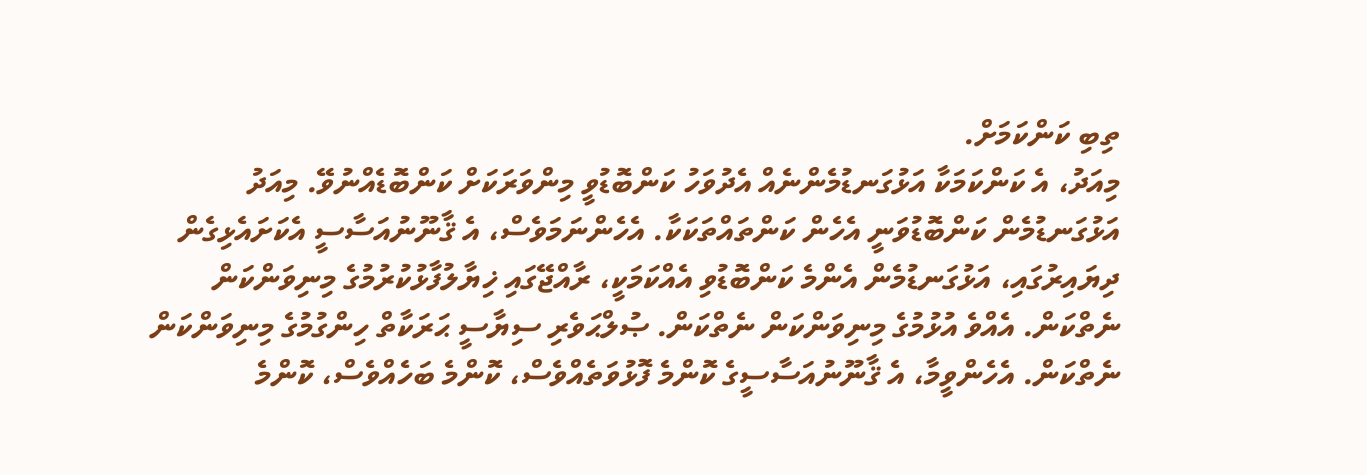ތިބި ކަންކަމަށް.
މިއަދު، އެ ކަންކަމަކާ އަޅުގަނޑުމެންނެއް އެދުވަހު ކަންބޮޑުވީ މިންވަރަކަށް ކަންބޮޑެއްނުވޭ. މިއަދު އަޅުގަނޑުމެން ކަންބޮޑުވަނީ އެހެން ކަންތައްތަކަކާ. އެހެންނަމަވެސް، އެ ޤާނޫނުއަސާސީ އެކަށައެޅިގެން ދިޔައިރުގައި، އަޅުގަނޑުމެން އެންމެ ކަންބޮޑުވި އެއްކަމަކީ، ރާއްޖޭގައި ޚިޔާލުފާޅުކުރުމުގެ މިނިވަންކަން ނެތްކަން. އެއްވެ އުޅުމުގެ މިނިވަންކަން ނެތްކަން. ޞުލްޙަވެރި ސިޔާސީ ޙަރަކާތް ހިންގުމުގެ މިނިވަންކަން ނެތްކަން. އެހެންވީމާ، އެ ޤާނޫނުއަސާސީގެ ކޮންމެ ފޮޅުވަތެއްވެސް، ކޮންމެ ބަހެއްވެސް، ކޮންމެ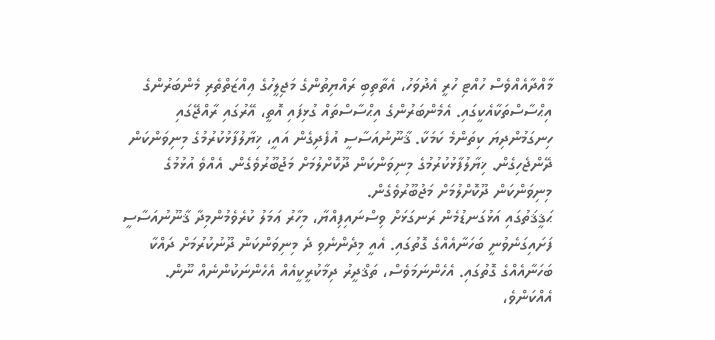މާއްދާއެއްވެސް ހުއްޓި ހުރީ އެދުވަހު، އެތާތިބި ރައްޔިތުންގެ މަޖިލީހުގެ ޢިއްޒަތްތެރި މެންބަރުންގެ އިޙްސާސްތަކާއެކީގައި. އެމެންބަރުންގެ އިޙްސާސްތައް ގުޅިފައި އޮތީ، އޭރުގައި ރާއްޖޭގައި ހިނގަމުންދިޔަ ކިތަންމެ ކަމަކާ. ޤާނޫނުއަސާސީ އުފެދިގެން އައީ، ޚިޔާލުފާޅުކުރުމުގެ މިނިވަންކަން ދޭންޖެހިގެން. ޚިޔާލުފާޅުކުރުމުގެ މިނިވަންކަން ދޫކޮށްލުމަށް މަޖުބޫރުވެގެން. އެއްވެ އުޅުމުގެ މިނިވަންކަން ދޫކޮށްލުމަށް މަޖުބޫރުވެގެން.
ޙަޤީޤަތުގައި އަޅުގަނޑުމެން ރަނގަޅަށް ވިސްނައިފިއްޔާ، މިހާރު ޢަމަލު ކުރެވެމުންމިދާ ޤާނޫނުއަސާސީ ފަށައިގަނެވުނީ ބަހަނާއެއްގެ ގޮތުގައި. އެއީ މިދެންނެވި ދެ މިނިވަންކަން ދޫނުކުރުމަށް ދައްކާ ބަހަނާއެއްގެ ގޮތުގައި. އެހެންނަމަވެސް، ތަޤްދީރު ދިމާކުރީކީއެއް އެހެންނަކުންނެއް ނޫން. އެއްކަންވެ،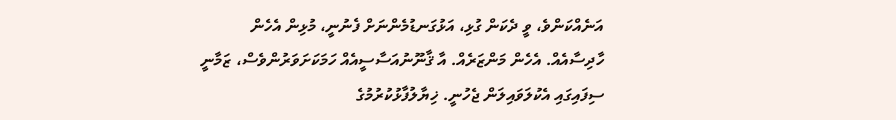އަނެއްކަންވެ، ވީ ދެކަން ގުޅި، އަޅުގަނޑުމެންނަށް ފެނުނީ، މުޅިން އެހެން ހާދިސާއެއް. އެހެން މަންޒަރެއް. އާ ޤާނޫނުއަސާސީއެއް ހަމަކަށަވަރުންވެސް، ޒަމާނީ ސިފައިގައި އެކުލަވައިލަން ޖެހުނީ. ޚިޔާލުފާޅުކުރުމުގެ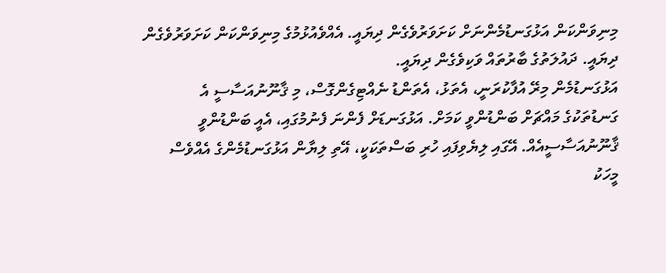މިނިވަންކަން އަޅުގަނޑުމެންނަށް ކަށަވަރުވެގެން ދިޔައީ. އެއްވެއުޅުމުގެ މިނިވަންކަން ކަށަވަރުވެގެން ދިޔައީ. ދައުލަތުގެ ބާރުތައް ވަކިވެގެން ދިޔައީ.
އަޅުގަނޑުމެން މިރޭ އުފާކުރަނީ، އެތަޅު، އެތަންޑު ނެއްޓިގެންގޮސް، މި ޤާނޫނުއަސާސީ އެ ގަނޑުތަކުގެ މައްޗަށް ބަންޑުންވީ ކަމަށް. އަޅުގަނޑަށް ފެންނަ ފެނުމުގައި، އެއީ ބަންޑުންވީ ޤާނޫނުއަސާސީއެއް. އޭގައި ލިޔެވިފައި ހުރި ބަސްތަކަކީ، އޭތި ލިޔާން އަޅުގަނޑުމެންގެ އެއްވެސް މީހަކު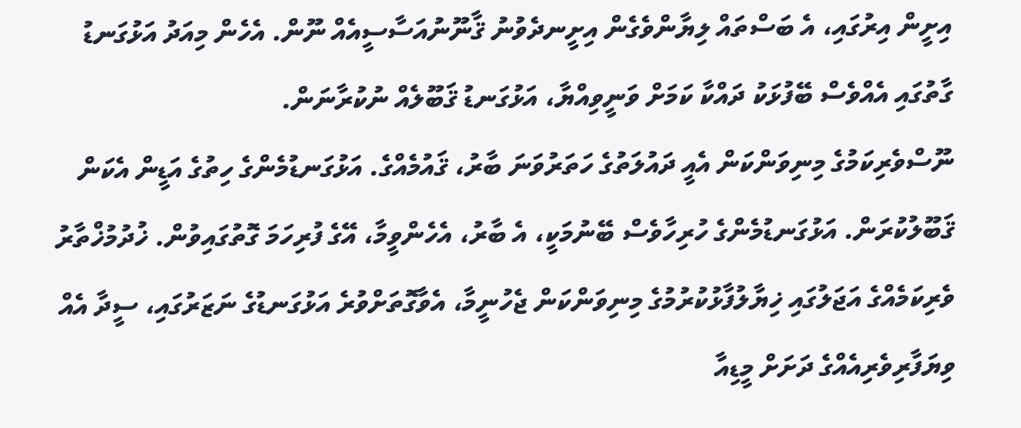އިށީން އިރުގައި، އެ ބަސްތައް ލިޔާންވެގެން އިށީނދެވުނު ޤާނޫނުއަސާސީއެއް ނޫން. އެހެން މިއަދު އަޅުގަނޑު ގާތުގައި އެއްވެސް ބޭފުޅަކު ދައްކާ ކަމަށް ވަނީވިއްޔާ، އަޅުގަނޑު ޤަބޫލެއް ނުކުރާނަން.
ނޫސްވެރިކަމުގެ މިނިވަންކަން އެއީ ދައުލަތުގެ ހަތަރުވަނަ ބާރު، ޤައުމެއްގެ. އަޅުގަނޑުމެންގެ ހިތުގެ އަޑީން އެކަން ޤަބޫލުކުރަން. އަޅުގަނޑުމެންގެ ހުރިހާވެސް ބޭނުމަކީ، އެ ބާރު، އެހެންވީމާ، އޭގެ ފުރިހަމަ ގޮތުގައިވުން. ޚުދުމުޚްތާރު ވެރިކަމެއްގެ އަޖަލުގައި ޚިޔާލުފާޅުކުރުމުގެ މިނިވަންކަން ޖެހުނީމާ، އެވާގޮތަށްވުރެ އަޅުގަނޑުގެ ނަޒަރުގައި، ސީދާ އެއް ވިޔަފާރިވެރިއެއްގެ ދަށަށް މީޑިއާ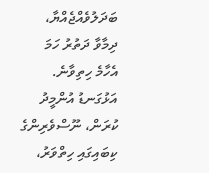ބަދަލުވެއްޖެއްޔާ، ދިމާވާ ދަތުރު ހަމަ އެހާމެ ހިތިވާނެ. އަޅުގަނޑު އުންމީދު ކުރަން، ނޫސްވެރިންގެ ކިބައިގައި ހިތްވަރު،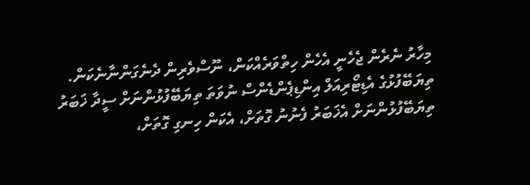މިހާރު ނެރެން ޖެހެނީ އެހެން ހިތްވަރެއްކަން، ނޫސްވެރިން ދެނެގަންނާނެކަން. ތިޔަބޭފުޅުގެ އެޑިޓޯރިއަލް އިންޑިޕެންޑެންސް ނުވަތަ ތިޔަބޭފުޅުންނަށް ސީދާ ޚަބަރު ތިޔަބޭފުޅުންނަށް އެޚަބަރު ފެނުނު ގޮތަށް، އެކަން ހިނގި ގޮތަށް،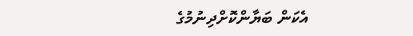އެކަން ބަޔާންކޮށްދިނުމުގެ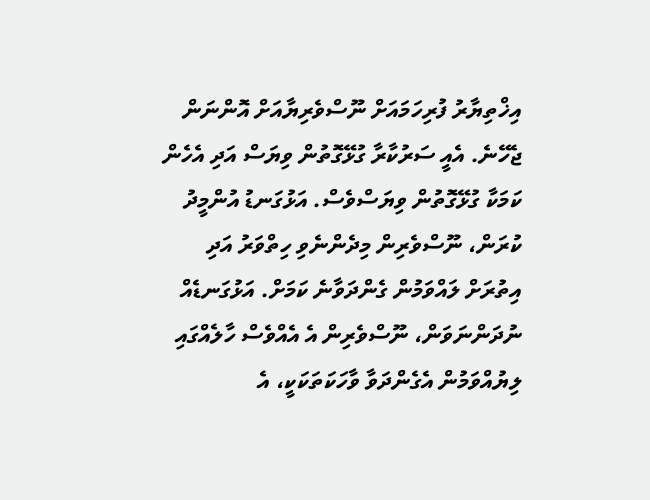އިޚްތިޔާރު ފުރިހަމައަށް ނޫސްވެރިޔާއަށް އޮންނަން ޖެހޭނެ. އެއީ ސަރުކާރާ ގުޅޭގޮތުން ވިޔަސް އަދި އެހެން ކަމަކާ ގުޅޭގޮތުން ވިޔަސްވެސް. އަޅުގަނޑު އުންމީދު ކުރަން، ނޫސްވެރިން މިދެންނެވި ހިތްވަރު އަދި އިތުރަށް ލައްވަމުން ގެންދަވާނެ ކަމަށް. އަޅުގަނޑެއް ނުދަންނަވަން، ނޫސްވެރިން އެ އެއްވެސް ހާލެއްގައި ލިޔުއްވަމުން އެގެންދަވާ ވާހަކަތަކަކީ، އެ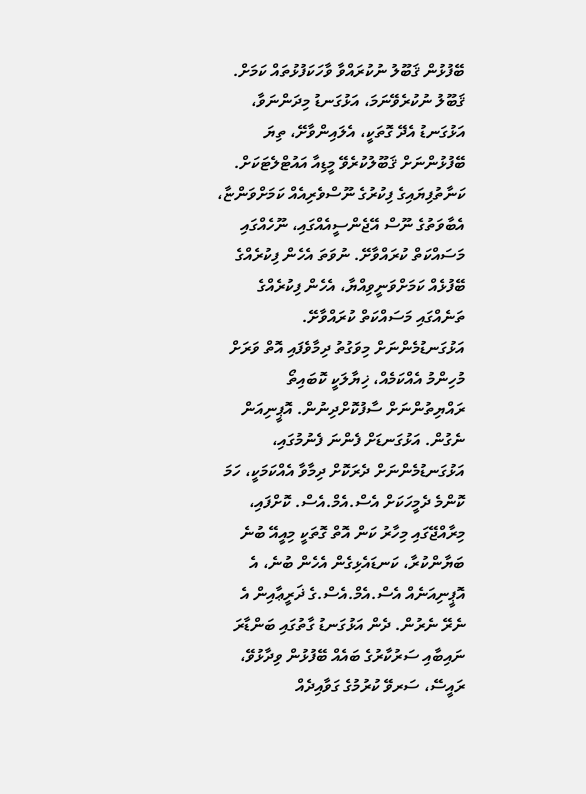ބޭފުޅުން ޤަބޫލު ނުކުރައްވާ ވާހަކަފުޅުތައް ކަމަށް. ޤަބޫލު ނުކުރެވޭނަމަ، އަޅުގަނޑު މިދަންނަވާ، އަޅުގަނޑު އެދޭ ގޮތަކީ، އެލައިންވާށޭ، ތިޔަ ބޭފުޅުންނަށް ޤަބޫލުކުރެވޭ މީޑިއާ އައުޓްލެޓަކަށް. ކަނާތުފިޔައިގެ ފިކުރުގެ ނޫސްވެރިއެއް ކަމަށްވަންޏާ، އެބާވަތުގެ ނޫސް އޭޖެންސީއެއްގައި، ނޫހެއްގައި މަސައްކަތް ކުރައްވާށޭ. ނުވަތަ އެހެން ފިކުރެއްގެ ބޭފުޅެއް ކަމަށްވަނީވިއްޔާ، އެހެން ފިކުރެއްގެ ތަނެއްގައި މަސައްކަތް ކުރައްވާށޭ.
އަޅުގަނޑުމެންނަށް މިވަގުތު ދިމާވެފައި އޮތް ވަރަށް މުހިންމު އެއްކަމެއް، ޚިޔާލަކީ ކޮބައިތޯ ރައްޔިތުންނަށް ސާފުކޮށްދިނުން. އޮޕީނިއަން ނެގުން. އަޅުގަނޑަށް ފެންނަ ފެނުމުގައި، އަޅުގަނޑުމެންނަށް ދެރަކޮށް ދިމާވާ އެއްކަމަކީ، ހަމަ ކޮންމެ ދެމީހަކަށް އެސް.އެމް.އެސް. ކޮށްފައި، މިރާއްޖޭގައި މިހާރު ކަން އޮތް ގޮތަކީ މިއީއޭ ބުނެ ބަޔާންކުރާ، ކަނޑައެޅިގެން އެހެން ބުނެ، އެ އޮޕީނިއަނެއް އެސް.އެމް.އެސް.ގެ ޛަރީޢާއިން އެ ނެރޭ ނެރުން. ދެން އަޅުގަނޑު ގާތުގައި ބަންޑާރަ ނައިބާއި ސަރުކާރުގެ ބައެއް ބޭފުޅުން ވިދާޅުވޭ، ރައީސޭ، ސަރވޭ ކުރުމުގެ ގަވާއިދެއް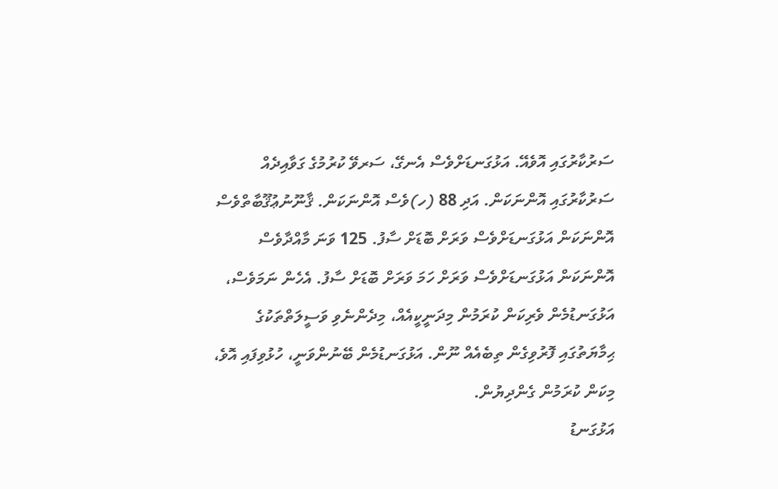ސަރުކާރުގައި އޮވެއޭ. އަޅުގަނޑަށްވެސް އެނގޭ، ސަރވޭ ކުރުމުގެ ގަވާއިދެއް ސަރުކާރުގައި އޮންނަކަން. އަދި 88 (ހ)ވެސް އޮންނަކަން. ޤާނޫނުޢުޤޫބާތްވެސް އޮންނަކަން އަޅުގަނޑަށްވެސް ވަރަށް ބޮޑަށް ސާފު. 125 ވަނަ މާއްދާވެސް އޮންނަކަން އަޅުގަނޑަށްވެސް ވަރަށް ހަމަ ވަރަށް ބޮޑަށް ސާފު. އެހެން ނަމަވެސް، އަޅުގަނޑުމެން ވެރިކަން ކުރަމުން މިދަނީކީއެއް، މިދެންނެވި ވަސީލަތްތަކުގެ ޙިމާޔަތުގައި ފޮރުވިގެން ތިބެއެއް ނޫން. އަޅުގަނޑުމެން ބޭނުންވަނީ، ހުޅުވިފައި އޮވެ، މިކަން ކުރަމުން ގެންދިޔުން.
އަޅުގަނޑު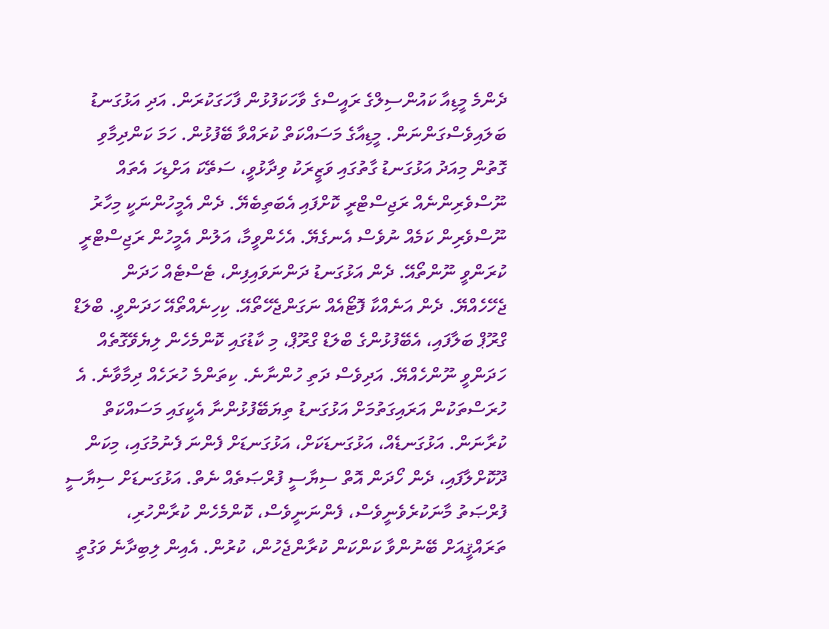ދެންމެ މީޑިއާ ކައުންސިލްގެ ރައީސްގެ ވާހަކަފުޅުން ފާހަގަކުރަން. އަދި އަޅުގަނޑު ބަލައިވެސްގަންނަން. މީޑިއާގެ މަސައްކަތް ކުރައްވާ ބޭފުޅުން. ހަމަ ކަންދިމާވި ގޮތުން މިއަދު އަޅުގަނޑު ގާތުގައި ވަޒީރަކު ވިދާޅުވީ، ސަތޭކަ އަށްޑިހަ އެތައް ނޫސްވެރިންނެއް ރަޖިސްޓްރީ ކޮށްފައި އެބަތިބެޔޭ. ދެން އެމީހުންނަކީ މިހާރު ނޫސްވެރިން ކަމެއް ނުވެސް އެނގެޔޭ. އެހެންވީމާ، އަލުން އެމީހުން ރަޖިސްޓްރީ ކުރަންވީ ނޫންތޯއޭ. ދެން އަޅުގަނޑު ދަންނަވައިފިން، ޓެސްޓެއް ހަދަން ޖެހޭހެއްޔޭ. ދެން އަނެއްކާ ފޮޓޯއެއް ނަގަންޖެހޭތޯއޭ. ކިހިނެއްތޯއޭ ހަދަންވީ. ބްލަޑް ގްރޫޕް ބަލާފައި، އެބޭފުޅުންގެ ބްލަޑް ގްރޫޕް، މި ކާޑުގައި ކޮންމެހެން ލިޔެވޭގޮތެއް ހަދަންވީ ނޫންހެއްޔޭ. އަދިވެސް ދަތި ހުންނާނެ. ކިތަންމެ ހުރަހެއް ދިމާވާނެ. އެ ހުރަސްތަކުން އަރައިގަތުމަށް އަޅުގަނޑު ތިޔަބޭފުޅުންނާ އެކީގައި މަސައްކަތް ކުރާނަން. އަޅުގަނޑެއް، އަޅުގަނޑަކަށް، އަޅުގަނޑަށް ފެންނަ ފެނުމުގައި، މިކަން ދޫކޮށްލާފައި، ދެން ހޯދަން އޮތް ސިޔާސީ ފުރްޞަތެއް ނެތް. އަޅުގަނޑަށް ސިޔާސީ ފުރްޞަތު މާނަކުރެވެނީވެސް، ފެންނަނީވެސް، ކޮންމެހެން ކުރާންހުރި، ތަރައްޤީއަށް ބޭނުންވާ ކަންކަން ކުރާންޖެހުން، ކުރުން. އެއިން ލިބިދާނެ ވަގުތީ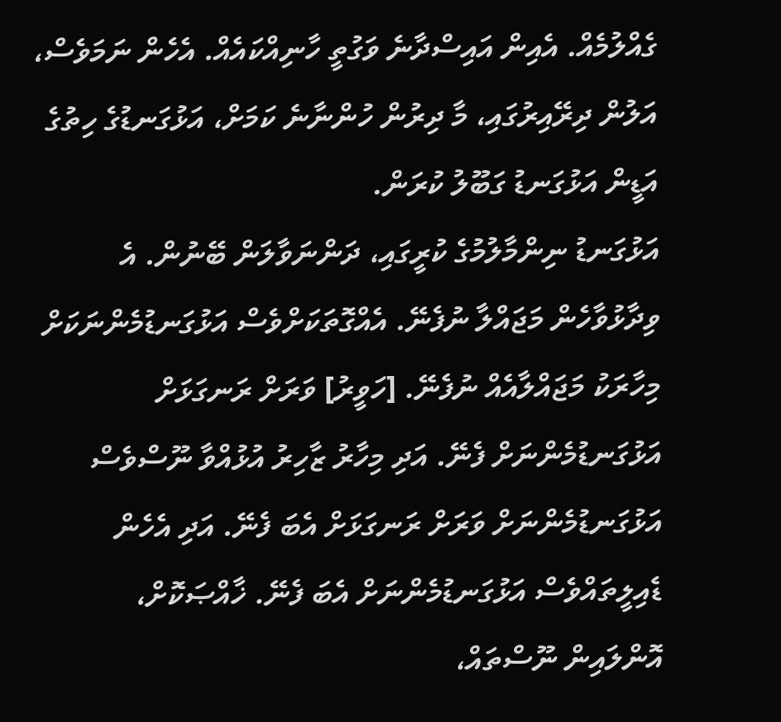ގެއްލުމެއް. އެއިން އައިސްދާނެ ވަގުތީ ހާނިއްކައެއް. އެހެން ނަމަވެސް، އަލުން ދިރޭއިރުގައި، މާ ދިރުން ހުންނާނެ ކަމަށް، އަޅުގަނޑުގެ ހިތުގެ އަޑީން އަޅުގަނޑު ގަބޫލު ކުރަން.
އަޅުގަނޑު ނިންމާލުމުގެ ކުރީގައި، ދަންނަވާލަން ބޭނުން. އެ ވިދާޅުވާހެން މަޖައްލާ ނުފެނޭ. އެއްގޮތަކަށްވެސް އަޅުގަނޑުމެންނަކަށް މިހާރަކު މަޖައްލާއެއް ނުފެނޭ. [ހަވީރު] ވަރަށް ރަނގަޅަށް އަޅުގަނޑުމެންނަށް ފެނޭ. އަދި މިހާރު ޒާހިރު އުޅުއްވާ ނޫސްވެސް އަޅުގަނޑުމެންނަށް ވަރަށް ރަނގަޅަށް އެބަ ފެނޭ. އަދި އެހެން ޑެއިލީތައްވެސް އަޅުގަނޑުމެންނަށް އެބަ ފެނޭ. ޚާއްޞަކޮށް، އޮންލައިން ނޫސްތައް،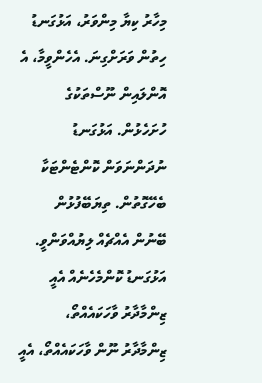މިހާރު ކިޔާ މިންވަރު، އަޅުގަނޑު ހިތުން ވަރަށްގިނަ. އެހެންވީމާ، އެ އޮންލައިން ނޫސްތަކުގެ ހުށަހެޅުން. އަޅުގަނޑު ނުދަންނަވަން ކޮންޓެންޓަކާ ބެހޭގޮތުން. ތިޔަބޭފުޅުން ބޭނުން އެއްޗެއް ލިޔުއްވަންވީ. އަޅުގަނޑު ކޮންމެހެނެއް އެއީ ޒިންމާދާރު ވާހަކައެއްތޯ، ޒިންމާދާރު ނޫން ވާހަކައެއްތޯ، އެއީ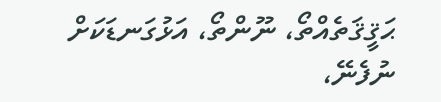ޙަޤީޤަތެއްތޯ، ނޫންތޯ، އަޅުގަނޑަކަށް ނުފެނޭ،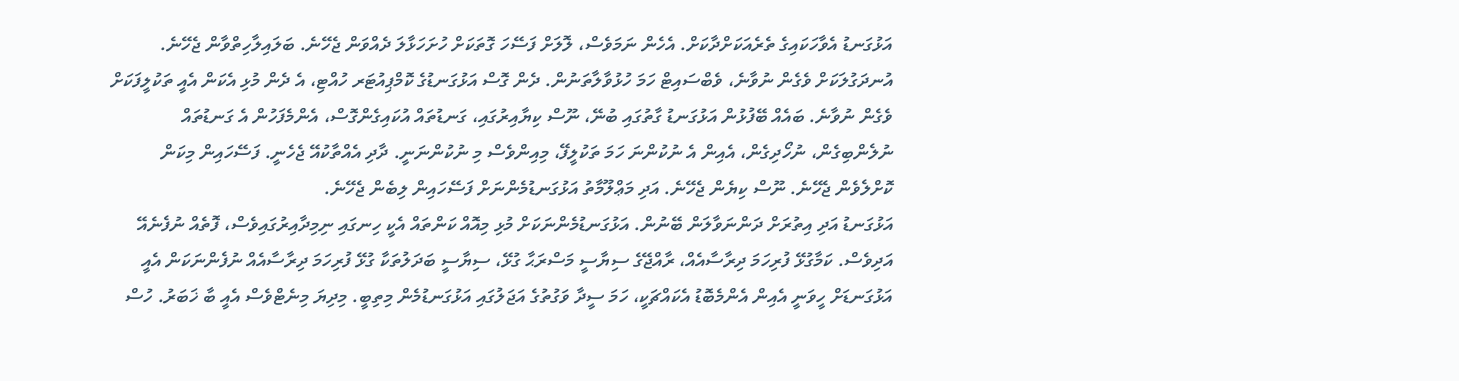އަޅުގަނޑު އެވާހަކައިގެ ތެރެއަކަށްދާކަށް. އެހެން ނަމަވެސް، ލޮލަށް ފަސޭހަ ގޮތަކަށް ހުށަހަޅާލަ ދެއްވަން ޖެހޭނެ. ބަލައިލާހިތްވާން ޖެހޭނެ. އުނދަގުލަކަށް ވެގެން ނުވާނެ، ވެބްސައިޓް ހަމަ ހުޅުވާލާތަނުން. ދެން ގޮސް އަޅުގަނޑުގެ ކޮމްޕިއުޓަރ ހުއްޓި، އެ ދެން މުޅި އެކަން އެއީ ތަކުލީފަކަށް ވެގެން ނުވާނެ. ބައެއް ބޭފުޅުން އަޅުގަނޑު ގާތުގައި ބުނޭ، ނޫސް ކިޔާއިރުގައި، ގަނޑުތައް އުކައިގެންގޮސް، އެންމެފަހުން އެ ގަނޑުތައް ނުލެންބިގެން، ނުހޯދިގެން، އެއިން އެ ނުކުންނަ ހަމަ ތަކުލީފޭ، މިއިންވެސް މި ނުކުންނަނީ. ދާދި އެއްތާކުއޭ ޖެހެނީ. ފަސޭހައިން މިކަން ކޮށްލެވެން ޖެހޭނެ. ނޫސް ކިޔެން ޖެހޭނެ. އަދި މަޢްލޫމާތު އަޅުގަނޑުމެންނަށް ފަސޭހައިން ލިބެން ޖެހޭނެ.
އަޅުގަނޑު އަދި އިތުރަށް ދަންނަވާލަން ބޭނުން. އަޅުގަނޑުމެންނަކަށް މުޅި މިއޮއް ކަންތައް އެކީ ހިނގައި ނިމިދާއިރުގައިވެސް، ފޮތެއް ނުފެނެއޭ އަދިވެސް. ކަމާގުޅޭ ފުރިހަމަ ދިރާސާއެއް، ރާއްޖޭގެ ސިޔާސީ މަސްރަޙާ ގުޅޭ، ސިޔާސީ ބަދަލުތަކާ ގުޅޭ ފުރިހަމަ ދިރާސާއެއް ނުފެންނަކަން އެއީ އަޅުގަނޑަށް ހީވަނީ އެއިން އެންމެބޮޑު އެކައްޗަކީ، ހަމަ ސީދާ ވަގުތުގެ އަޖަލުގައި އަޅުގަނޑުމެން މިތިބީ. މިދިޔަ މިނެޓްވެސް އެއީ ބާ ޚަބަރު. ހުސް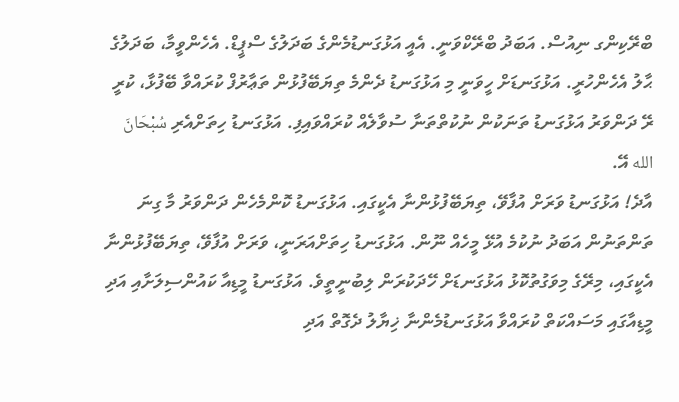ބްރޭކިންގ ނިއުސް. އަބަދު ބްރޭކްވަނީ. އެއީ އަޅުގަނޑުމެންގެ ބަދަލުގެ ސްޕީޑް. އެހެންވީމާ، ބަދަލުގެ ޙާލު އެހެންހުރީ. އަޅުގަނޑަށް ހީވަނީ މި އަޅުގަނޑު ދެންމެ ތިޔަބޭފުޅުން ތަޢާރުފް ކުރައްވާ ބޭފުޅާ، ކުރީ ރޭ ދަންވަރު އަޅުގަނޑު ތަނަކުން ނުކުތްތަނާ ސުވާލެއް ކުރައްވައިފި. އަޅުގަނޑު ހިތަށްއެރި سُبْحَانَ الله އޭ.
އާދެ! އަޅުގަނޑު ވަރަށް އުފާވޭ، ތިޔަބޭފުޅުންނާ އެކީގައި. އަޅުގަނޑު ކޮންމެހެން ދަންވަރު މާ ގިނަ ތަންތަނުން އަބަދު ނުކުމެ އުޅޭ މީހެއް ނޫން. އަޅުގަނޑު ހިތަށްއަރަނީ، ވަރަށް އުފާވޭ، ތިޔަބޭފުޅުންނާ އެކީގައި، މިރޭގެ މިވަގުތުކޮޅު އަޅުގަނޑަށް ހޭދަކުރަން ލިބުނީތީވެ. އަޅުގަނޑު މީޑިއާ ކައުންސިލަށާއި އަދި މީޑިއާގައި މަސައްކަތް ކުރައްވާ އަޅުގަނޑުމެންނާ ޚިޔާލު ދެގޮތް އަދި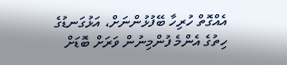އެއްގޮތް ހުރިހާ ބޭފުޅުންނަށް، އަޅުގަނޑުގެ ހިތުގެ އެންމެ ފުންމިނުން ވަރަށް ބޮޑަށް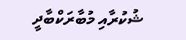ޝުކުރާއި މުބާރަކްބާދީ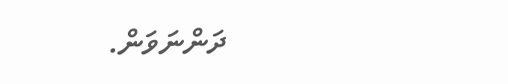ދަންނަވަން.